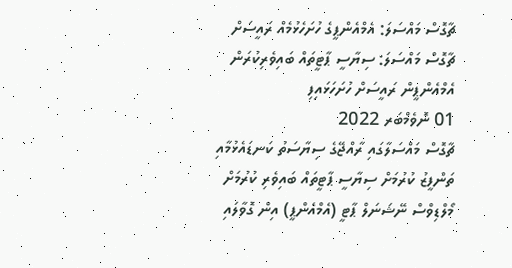ޗާގޮސް މައްސަލަ: އެމްއެންޕީގެ ހުށަހެޅުމެއް ރައީސަށް
ޗާގޮސް މައްސަލަ: ސިޔާސީ ޕާޓީތައް ބައިވެރިކުރަން އެމްއެންޕީން ރައީސަށް ހުށަހަޅައިފި
01 ނޮވެމްބަރ 2022
ޗާގޮސް މައްސަލާގައި ރާއްޖޭގެ ސިޔާސަތު ކަނޑައެޅުމާއި ތަންފީޒު ކުރުމަށް ސިޔާސީ ޕާޓީތައް ބައިވެރި ކުރުމަށް މޯލްޑިވްސް ނޭޝަނަލް ޕާޓީ (އެމްއެންޕީ) އިން ގޮވާލައި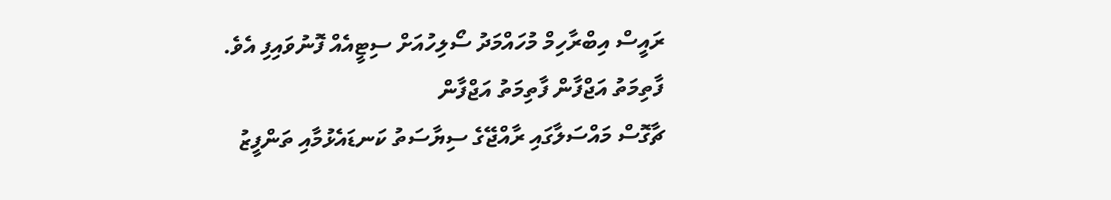ރައީސް އިބްރާހިމް މުހައްމަދު ސޯލިހުއަށް ސިޓީއެއް ފޮނުވައިފި އެވެ.
ފާތިމަތު އަޖްފާން ފާތިމަތު އަޖްފާން
ޗާގޮސް މައްސަލާގައި ރާއްޖޭގެ ސިޔާސަތު ކަނޑައެޅުމާއި ތަންފީޒު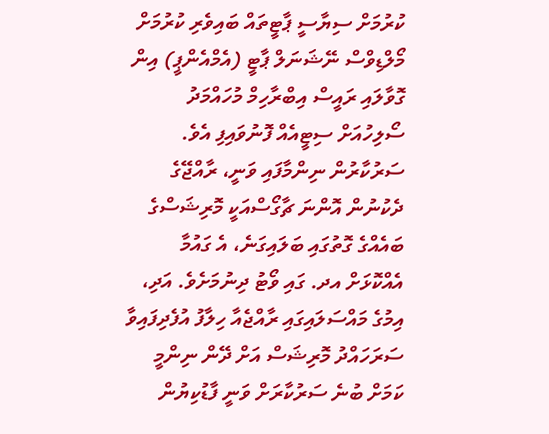ކުރުމަށް ސިޔާސީ ޕާޓީތައް ބައިވެރި ކުރުމަށް މޯލްޑިވްސް ނޭޝަނަލް ޕާޓީ (އެމްއެންޕީ) އިން ގޮވާލައި ރައީސް އިބްރާހިމް މުހައްމަދު ސޯލިހުއަށް ސިޓީއެއް ފޮނުވައިފި އެވެ.
ސަރުކާރުން ނިންމާފައި ވަނީ، ރާއްޖޭގެ ދެކުނުން އޮންނަ ޗާގޯސްއަކީ މޮރިޝަސްގެ ބައެއްގެ ގޮތުގައި ބަލައިގަނެ، އެ ގައުމާ އެއްކޮޅަށް އދ. ގައި ވޯޓު ދިނުމަށެވެ. އަދި، އިމުގެ މައްސަލައިގައި ރާއްޖެއާ ހިލާފު އުފެދިފައިވާ ސަރަހައްދު މޮރިޝަސް އަށް ދޭން ނިންމީ ކަމަށް ބުނެ ސަރުކާރަށް ވަނީ ފާޑުކިޔުން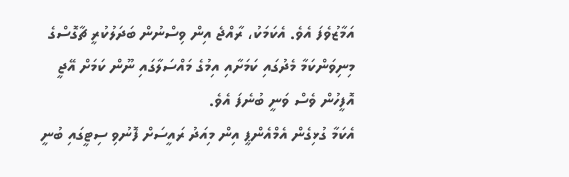އަމާޒުވެފަ އެވެ. އެކަމަކު، ރާއްޖެ އިން ވިސްނުން ބަދަލުކުރީ ޗާގޮސްގެ މިނިވަންކަމާ މެދުގައި ކަމަށާއި އިމުގެ މައްސަލާގައި ނޫން ކަމަށް އޭޖީ އޮފީހުން ވެސް ވަނީ ބުނެފަ އެވެ.
އެކަމާ ގުޅިގެން އެމްއެންޕީ އިން މިއަދު ރައީސަށް ފޮނުވި ސިޓީގައި ބުނީ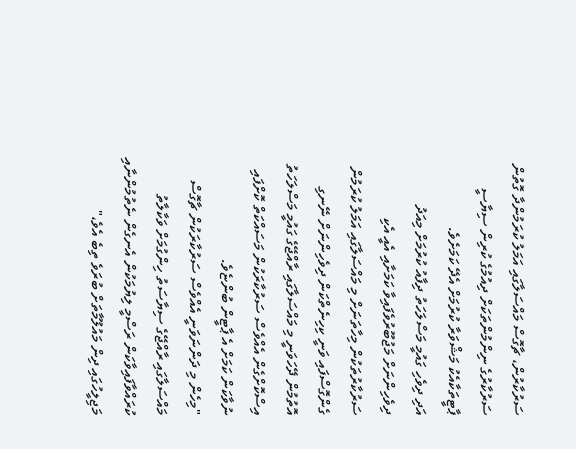ސަރުކާރުން، ޗާގޮސް މައްސަލާގައި އަމަލު ކުރަމުންދާ ގޮތުން ސަރުކާރުގެ ނިންމުންތަކަށް ދިއުމުގެ ކުރިން ސިޔާސީ ޕާޓީތަކާއެކު މަޝްވަރާ ކުރުމަށް އެދޭ ކަމަށެވެ.
އަދި ދިވެހި ގައުމީ މަސްލަހަތު ދިފާއު ކުރުމަށް މިއަދު ދިވެހިންނަށް މަޖުބޫރުވެފައިވާ ކަމަށާއި އެއީ އެކި ސަރުކާރުތަކުން މިހާތަނަށް މި މައްސަލާގައި އަމަލު ކުރަމުން ގެންގޮސްފައި ވަނީ ކިހިނެތްކަން ދިވެހިންނަށް ނޭނގި އޮތުމުން ދޭހަވަނީ މި މައްސަލާގައި ރާއްޖޭގެ ގައުމީ މަސްލަހަތު އިސްކޮށްގެން އެއްވެސް ސަރުކާރަކުން މަސައްކަތް ކޮށްފައި ނުވާކަން ކަމަށް އެ ޕާޓީން ބުންޏެވެ.
"މިހެން މި ދަންނަވަނީ އެއްވެސް ސަރުކާރަކުން ޗާގޮސް މައްސަލާގައި ރާއްޖޭގެ ސިޔާސަތު ހިންގުމަށް ވަކާލާތު ކުރައްވާފައިވާކަން ރަސްމީ ލިޔުމަކުން އެނގެން ނެތުމުންނާއި މަޖިލީހުގައި ދިން މައުލޫމާތަށް ބުރަވެ ތިބެ އެވެ،"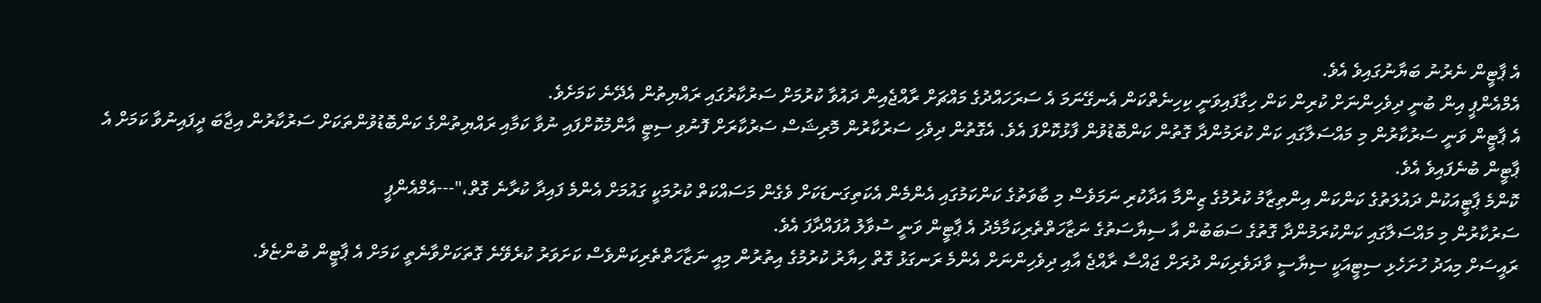އެ ޕާޓީން ނެރުނު ބަޔާނުގައިވެ އެވެ.
އެމްއެންޕީ އިން ބުނީ ދިވެހިންނަށް ކުރިން ކަން ހިގާފައިވަނީ ކިހިނެތްކަން އެނގޭނަމަ އެ ސަރަހައްދުގެ މައްޗަށް ރާއްޖެއިން ދައުވާ ކުރުމަށް ސަރުކާރުގައި ރައްޔިތުން އެދޭނެ ކަމަށެވެ.
އެ ޕާޓީން ވަނީ ސަރުކާރުން މި މައްސަލާގައި ކަން ކުރަމުންދާ ގޮތުން ކަންބޮޑުވުން ފާޅުކޮށްފަ އެވެ. އެގޮތުން ދިވެހި ސަރުކާރުން މޮރިޝަސް ސަރުކާރަށް ފޮނުވި ސިޓީ އާންމުކޮށްފައި ނުވާ ކަމާއި ރައްޔިތުންގެ ކަންބޮޑުވުންތަކަށް ސަރުކާރުން އިޖާބަ ދީފައިނުވާ ކަމަށް އެ ޕާޓީން ބުނެފައިވެ އެވެ.
ކޮންމެ ޕާޓީއަކުން ދައުލަތުގެ ކަންކަން އިންތިޒާމު ކުރުމުގެ ޒިންމާ އަދާކުރި ނަމަވެސް މި ބާވަތުގެ ކަންކަމުގައި އެންމެން އެކަތިގަނޑަކަށް ވެގެން މަސައްކަތް ކުރުމަކީ ގައުމަށް އެންމެ ފައިދާ ކުރާނެ ގޮތް،"---އެމްއެންޕީ
ސަރުކާރުން މި މައްސަލާގައި ކަންކުރަމުންދާ ގޮތުގެ ސަބަބުން އާ ސިޔާސަތުގެ ނަޒާހަތްތެރިކަމާމެދު އެ ޕާޓީން ވަނީ ސުވާލު އުފައްދާފަ އެވެ.
ރައީސަށް މިއަދު ހުށަހެޅި ސިޓީއަކީ ސިޔާސީ ވާދަވެރިކަން ދުރަށް ޖައްސާ ރާއްޖެ އާއި ދިވެހިންނަށް އެންމެ ރަނގަޅު ގޮތް ހިޔާރު ކުރުމުގެ އިތުރުން މިއީ ނަޒާހަތްތެރިކަންވެސް ކަށަވަރު ކުރެވޭނެ ގޮތަކަށްވާނެތީ ކަމަށް އެ ޕާޓީން ބުންޏެވެ.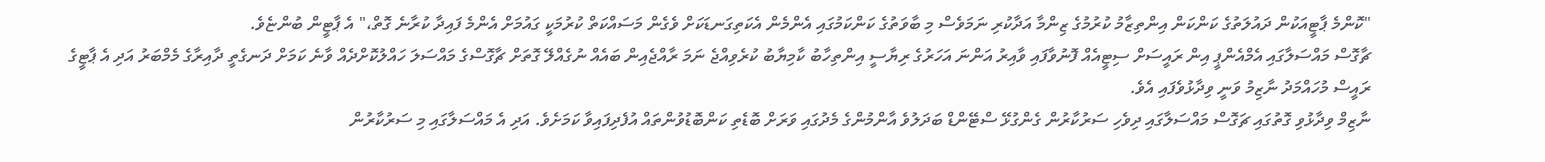"ކޮންމެ ޕާޓީއަކުން ދައުލަތުގެ ކަންކަން އިންތިޒާމު ކުރުމުގެ ޒިންމާ އަދާކުރި ނަމަވެސް މި ބާވަތުގެ ކަންކަމުގައި އެންމެން އެކަތިގަނޑަކަށް ވެގެން މަސައްކަތް ކުރުމަކީ ގައުމަށް އެންމެ ފައިދާ ކުރާނެ ގޮތް،" އެ ޕާޓީން ބުންޏެވެ.
ޗާގޮސް މައްސަލާގައި އެމްއެންޕީ އިން ރައީސަށް ސިޓީއެއް ފޮނުވާފައި ވާއިރު އަންނަ އަހަރުގެ ރިޔާސީ އިންތިހާބު ކާމިޔާބު ކުރެވިއްޖެ ނަމަ ރާއްޖެއިން ބައެއް ނުގެއްލޭ ގޮތަށް ޗާގޮސްގެ މައްސަލަ ހައްލުކޮށްދެއް ވާނެ ކަމަށް ދަނގެތީ ދާއިރާގެ މެމްބަރު އަދި އެ ޕާޓީގެ ރައީސް މުހައްމަދު ނާޒިމު ވަނީ ވިދާޅުވެފައި އެވެ.
ނާޒިމް ވިދާޅުވި ގޮތުގައި ޗަގޮސް މައްސަލާގައި ދިވެހި ސަރުކާރުން ގެންގުޅޭ ސްޓޭންޑް ބަދަލުވެ އާންމުންގެ މެދުގައި ވަރަށް ބޮޑެތި ކަންބޮޑުވުންތައް އުފެދިފައިވާ ކަމަށެވެ. އަދި އެ މައްސަލާގައި މި ސަރުކާރުން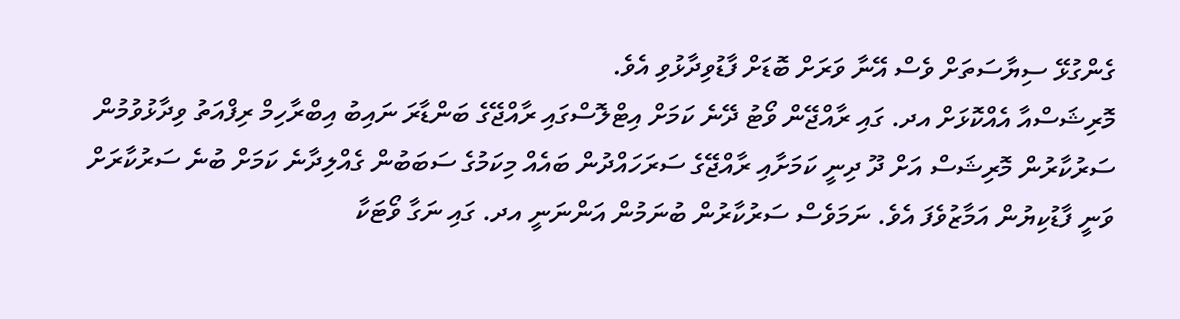ގެންގުޅޭ ސިޔާސަތަށް ވެސް އޭނާ ވަރަށް ބޮޑަށް ފާޑުވިދާޅުވި އެވެ.
މޮރިޝަސްއާ އެއްކޮޅަށް އދ. ގައި ރާއްޖޭން ވޯޓު ދޭނެ ކަމަށް އިޓްލޮސްގައި ރާއްޖޭގެ ބަންޑާރަ ނައިބު އިބްރާހިމް ރިފްއަތު ވިދާޅުވުމުން ސަރުކާރުން މޮރިޝަސް އަށް ދޫ ދިނީ ކަމަށާއި ރާއްޖޭގެ ސަރަހައްދުން ބައެއް މިކަމުގެ ސަބަބުން ގެއްލިދާނެ ކަމަށް ބުނެ ސަރުކާރަށް ވަނީ ފާޑުކިޔުން އަމާޒުވެފަ އެވެ. ނަމަވެސް ސަރުކާރުން ބުނަމުން އަންނަނީ އދ. ގައި ނަގާ ވޯޓަކާ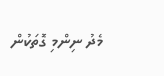މެދު ނިންމި ގޮތަކުން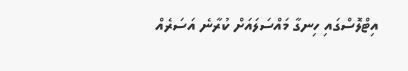އިޓްލޮސްގައި ހިނގާ މައްސަލައަށް ކުރާނެ އަސަރެއް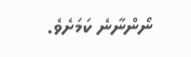ނޯންނާނެ ކަމަށެވެ.